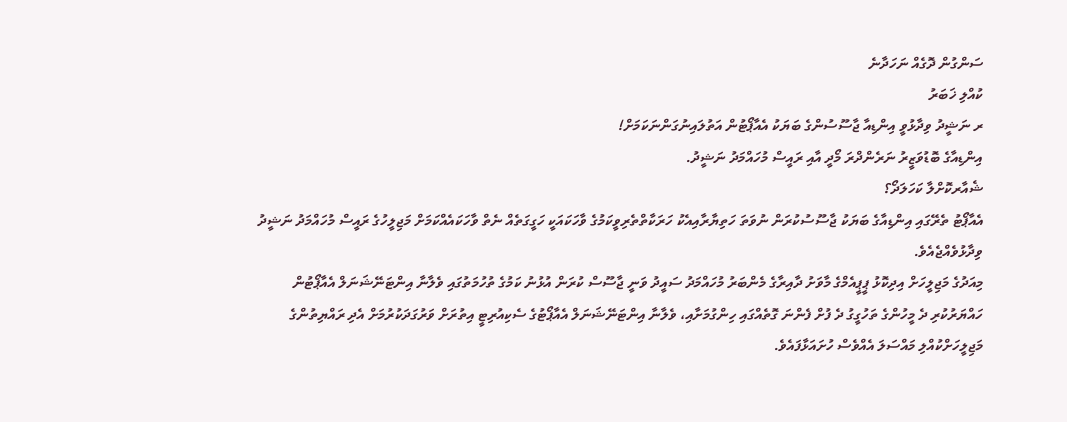ސަންގުން ދޮގެއް ނަހަދާނެ
ކުއްލި ޚަބަރު
ރ ނަޝީދު ވިދާޅުވީ އިންޑިއާ ޖާސޫސުންގެ ބަޔަކު އެއާޕޯޓުން އަތުލައިނުގަންނަކަމަށް!
އިންޑިއާގެ ބޮޑުވަޒީރު ނަރެންދްރަ މޯދީ އާއި ރައީސް މުހައްމަދު ނަޝީދު.
ޝެއާރކޮށްލާ ކަހަލަދޯ؟
އެއާޕޯޓު ތެރޭގައި އިންޑިއާގެ ބަޔަކު ޖާސޫސުކުރަން ނުވަތަ ހަތިޔާރާއިއެކު ހަރަކާތްތެރިވީކަމުގެ ވާހަކައަކީ ހަގީގަތެއް ނެތް ވާހަކައެއްކަމަށް މަޖިލީހުގެ ރައީސް މުހައްމަދު ނަޝީދު ވިދާޅުވެއްޖެއެވެ.
މިއަދުގެ މަޖިލީހަށް އިދިކޮޅު ޕީޕީއެމްގެ މާވަށު ދާއިރާގެ މެންބަރު މުހައްމަދު ސައީދު ވަނީ ޖާސޫސް ކުރަން އުޅުނު ކަމުގެ ތުހުމަތުގައި ވެލާނާ އިންޓަނޭޝަނަލް އެއާޕޯޓުން ހައްޔަރުކުރި ދެ މީހުންގެ ތަހުގީގު ދެ ފުށް ފެންނަ ގޮތެއްގައި ހިންގުމަށާއި، ވެލާނާ އިންޓަނޭޝަނަލް އެއާޕޯޓުގެ ސެކިއުރިޓީ އިތުރަށް ވަރުގަދަކުރުމަށް އެދި ރައްޔިތުންގެ މަޖިލީހަށްކުއްލި މައްސަލަ އެއްވެސް ހުށައަޅާފައެވެ.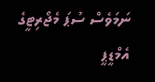ނަމަވެސް ސުޕަ މެޖޯރިޓީގެ އެމްޑީޕީ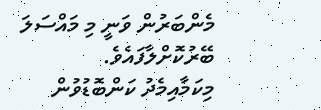މެންބަރުން ވަނީ މި މައްސަލަ ބޭރުކޮށްލާފައެވެ.
މިކަމާއިމެދު ކަންބޮޑުވުން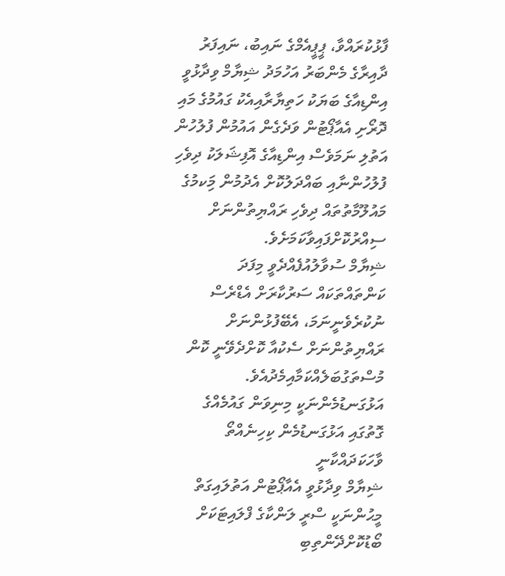ފާޅުކުރައްވާ، ޕީޕީއެމްގެ ނައިބު، ނައިފަރު ދާއިރާގެ މެންބަރު އަހުމަދު ޝިޔާމް ވިދާޅުވީ އިންޑިއާގެ ބަޔަކު ހަތިޔާރާއިއެކު ގައުމުގެ މައި ދޮރޯށި އެއާޕޯޓުން ވަދެގެން އައުމުން ފުލުހުން އަތުލި ނަމަވެސް އިންޑިއާގެ އޮފިޝަލަކު ދިވެހި ފުލުހުންނާއި ބައްދަލުކޮށް އެދުމުން މިަކމުގެ މައުލޫމާތުތައް ދިވެހި ރައްޔިތުންނަށް ސިއްރުކޮށްފައިވާކަމަށެވެ.
ޝިޔާމް ސުވާލުއުފެއްދެވީ މިފަދަ ކަންތައްތަކައް ސަރުކާރަށް އެޑްރެސް ނުކުރެވެނީނަމަ، އެބޭފުޅުންނަށް ރައްޔިތުންނަށް ސެކުއާ ކޮށްދެވޭނީ ކޮން މުސްތަގުބަލެއްކަމާއިމެދުއެވެ.
އަޅުގަނޑުމެންނަކީ މިނިވަން ގައުމެއްގެ ގޮތުގައި އަޅުގަނޑުމެން ކިހިނެއްތޯ ވާހަކަދައްކާނީ
ޝިޔާމް ވިދާޅުވީ އެއާޕޯޓުން އަތުލައިގަތް މީޙުންނަކީ ސްރީ ލަންކާގެ ފްލައިޓަކަށް ބޯޑުކޮށްދޭންތިބި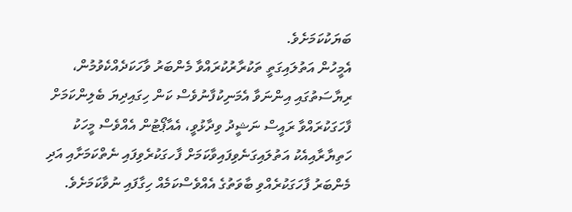ބަޔަކުކަމަށެވެ.
އެމީހުން އަތުލައިގަތީ ތަކުރާރުކުރައްވާ މެންބަރު ވާހަކަދެއްކެވުމުން، ރިޔާސަތުގައި އިންނަވާ އެމަނިކުފާނުވެސް ކަން ހިގައިދިޔަ ބެލިންކަމަށް ފާހަގަކުރައްވާ ރައީސް ނަޝީދު ވިދާޅުވީ، އެއާޕޯޓުން އެއްވެސް މީހަކު ހަތިޔާރާއިއެކު އަތުލައިގަނެވިފައިވާކަމަށް ފާހގަކުރެވިފައި ނެތްކަމަށާއި އަދި މެންބަރު ފާހަގަކުރެއްވި ބާވަތުގެ އެއްވެސްކަމެއް ހިގާފައި ނުވާކަމަށެވެ.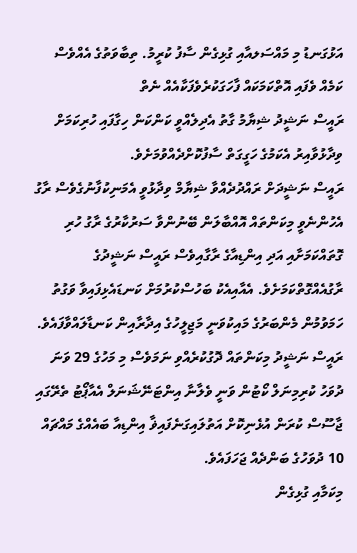އަޅުގަނޑު މި މައްސަލއާއި ގުޅިގެން ސާފު ކުރީމު. ތިބާވަތުގެ އެއްވެސް ކަމެއް ވެފައި އޮތްކަމަކައް ފާހަގަކުރެވެފަކާއެއް ނެތް
ރައީސް ނަޝީދު ޝިޔާމު ގާތު އެދިލެއްވީ ކަންކަން ހިގާފައި ހުރިކަމަށް ވިދާޅުވާއިރު އެކަމުގެ ހަގީގަތް ސާފުކޮށްދެއްވުމަށެވެ.
ރައީސް ނަޝީދަށް ރައްދުދެއްވާ ޝިޔާމް ވިދާޅުވީ އެމަނިކުފާނުގެވެސް ރާގު އެހުންނެވީ މިކަންތައް އޮއްބާލަން ބޭނުންވާ ސަރުކާރުގެ ރާގު ހުރި ގޮތައްކަމަށާއި އަދި އިންޑިއާގެ ރާގާއިވެސް ރައީސް ނަޝީދުގެ ރާގުއެއްގޮތްކަމަށެވެ. އެއާއިއެކު ބަހުސްކުރުމަށް ކަނޑައެޅިފައިވާ ވަގުތު ހަމަވުމުން މެންބަރުގެ މައިކުވަނީ މަޖިލީހުގެ އިދާރާއިން ކަނޑާލައްވާފައެވެ.
ރައީސް ނަޝީދު މިކަންތައް ދޮގުކުރެއްވި ނަމަވެސް މި މަހުގެ 29 ވަނަ ދުވަހު ކުރިމިނަލް ކޯޓުން ވަނީ ވެލާނާ އިންޓަނޭޝަނަލް އެއާޕޯޓު ތެރޭގައި ޖާސޫސް ކުރަން އުޅެނިކޮށް އަތުލައިގަނެފައިޥާ އިންޑިއާ ބައެއްގެ މައްޗައް 10 ދުވަހުގެ ބަންދެއް ޖަހަފައެވެ.
މިކަމާއި ގުޅިގެން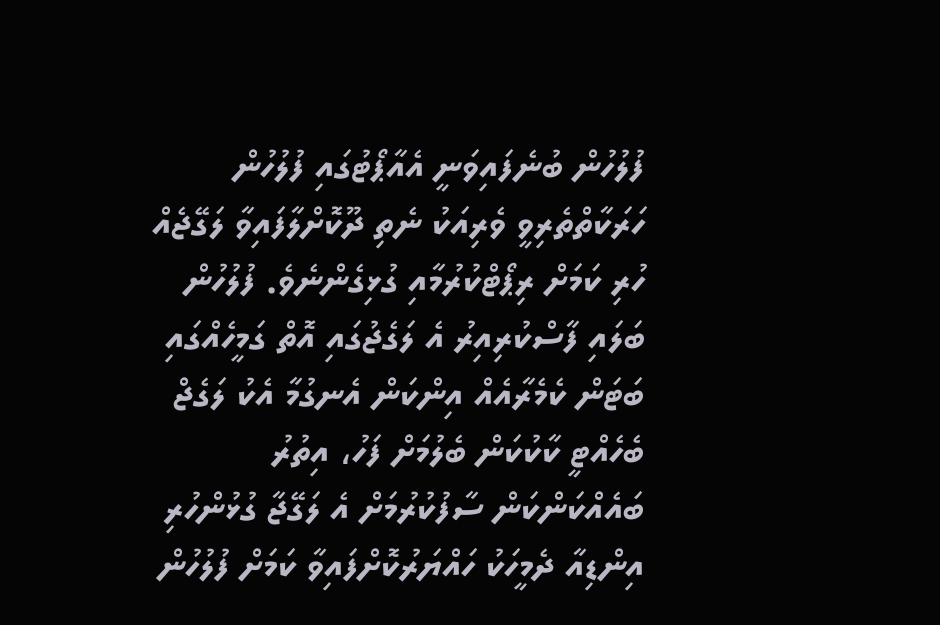ފުލުހުން ބުނެފައިވަނީ އެއާޕޯޓުގައި ފުލުހުން ހަރަކާތްތެރިވީ ވެރިއަކު ނެތި ދޫކޮށްލާފައިވާ ލަގޭޖެއް ހުރި ކަމަށް ރިޕޯޓްކުރުމާއި ގުޅިގެންނެވެ. ފުލުހުން ބަލައި ފާސްކުރިއިރު އެ ލަގެޖުގައި އޮތް ގަމީހެއްގައި ބަޓަން ކެމެރާއެއް އިންކަން އެނގުމާ އެކު ލަގެޖް ބެހެއްޓީ ކާކުކަން ބެލުމަށް ފަހު، އިތުރު ބައެއްކަންކަން ސާފުކުރުމަށް އެ ލަގޭޖާ ގުޅުންހުރި އިންޑިއާ ދެމީހަކު ހައްޔަރުކޮށްފައިވާ ކަމަށް ފުލުހުން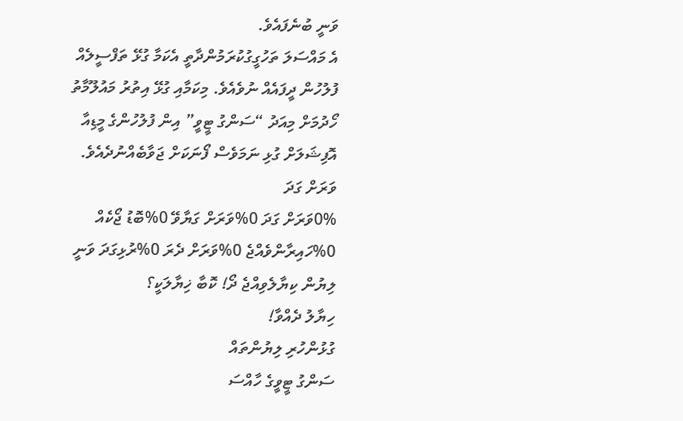ވަނީ ބުނެފައެވެ.
އެ މައްސަލަ ތަހުގީގުކުރަމުންދާތީ އެކަމާ ގުޅޭ ތަފްސީލެއް ފުލުހުން ދީފައެއް ނުވެއެވެ. މިކަމާއި ގުޅޭ އިތުރު މައުލޫމާތު ހޯދުމަށް މިއަދު “ސަންގު ޓީވީ” އިން ފުލުހުންގެ މީޑިއާ އޮފިޝަލަށް ގުޅި ނަމަވެސް ފޯނަކަށް ޖަވާބެއްނުދެއެވެ.
ވަރަށް ގަދަ
0%ވަރަށް ގަދަ 0%ވަރަށް ގަޔާވޭ 0%ބޮޑު ޖޯކެއް 0%ހައިރާންވެއްޖެ 0%ވަރަށް ދެރަ 0%ރުޅިގަދަ ވަނީ
ލިޔުން ކިޔާލެވިއްޖެ ދޯ! ކޮބާ ޚިޔާލަކީ؟
ހިޔާލު ދެއްވާ!
ގުޅުންހުރި ލިޔުންތައް
ސަންގު ޓީވީގެ ހާއްސަ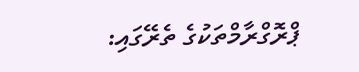ޕްރޮގްރާމްތަކުގެ ތެރޭގައި: